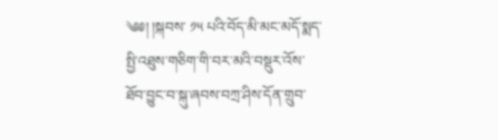༄༅། །སྐབས་ ༡༥ པའི་བོད་མི་མང་མདོ་སྨད་སྤྱི་འཐུས་གཅིག་གི་བར་མའི་བསྡུར་འོས་ཐོབ་བྱུང་བ་སྐུ་ཞབས་བཀྲ་ཤིས་དོན་གྲུབ་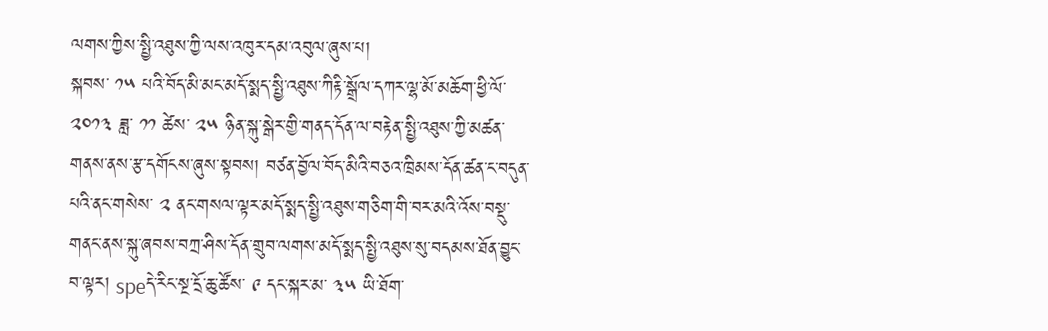ལགས་ཀྱིས་སྤྱི་འཐུས་ཀྱི་ལས་འཁུར་དམ་འབུལ་ཞུས་པ།
སྐབས་ ༡༥ པའི་བོད་མི་མང་མདོ་སྨད་སྤྱི་འཐུས་ཀིརྟི་སྒྲོལ་དཀར་ལྷ་མོ་མཆོག་ཕྱི་ལོ་ ༢༠༡༣ ཟླ་ ༡༡ ཚེས་ ༢༥ ཉིན་སྐུ་སྒེར་གྱི་གནད་དོན་ལ་བརྟེན་སྤྱི་འཐུས་ཀྱི་མཚན་གནས་ནས་རྩ་དགོངས་ཞུས་སྟབས། བཙན་བྱོལ་བོད་མིའི་བཅའ་ཁྲིམས་དོན་ཚན་ང་བདུན་པའི་ནང་གསེས་ ༢ ནང་གསལ་ལྟར་མདོ་སྨད་སྤྱི་འཐུས་གཅིག་གི་བར་མའི་འོས་བསྡུ་གནང་ནས་སྐུ་ཞབས་བཀྲ་ཤིས་དོན་གྲུབ་ལགས་མདོ་སྨད་སྤྱི་འཐུས་སུ་བདམས་ཐོན་བྱུང་བ་ལྟར། speདེ་རིང་སྔ་དྲོ་ཆུ་ཚོས་ ༩ དང་སྐར་མ་ ༣༥ ཡི་ཐོག་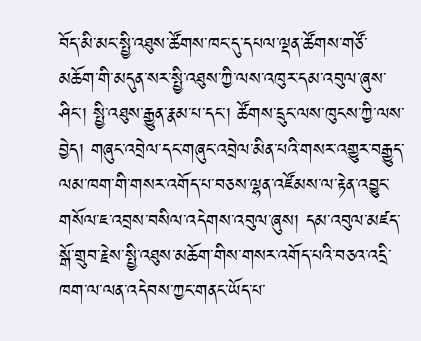བོད་མི་མང་སྤྱི་འཐུས་ཚོགས་ཁང་དུ་དཔལ་ལྡན་ཚོགས་གཙོ་མཆོག་གི་མདུན་སར་སྤྱི་འཐུས་ཀྱི་ལས་འཁུར་དམ་འབུལ་ཞུས་ཤིང་། སྤྱི་འཐུས་རྒྱུན་རྣམ་པ་དང་། ཚོགས་དྲུང་ལས་ཁུངས་ཀྱི་ལས་བྱེད། གཞུང་འབྲེལ་དང་གཞུང་འབྲེལ་མིན་པའི་གསར་འགྱུར་བརྒྱུད་ལམ་ཁག་གི་གསར་འགོད་པ་བཅས་ལྷན་འཛོམས་ལ་རྟེན་འབྱུང་གསོལ་ཇ་འབྲས་བསིལ་འདེགས་འབུལ་ཞུས། དམ་འབུལ་མཛད་སྒོ་གྲུབ་རྗེས་སྤྱི་འཐུས་མཆོག་གིས་གསར་འགོད་པའི་བཅའ་འདྲི་ཁག་ལ་ལན་འདེབས་ཀྱང་གནང་ཡོད་པ་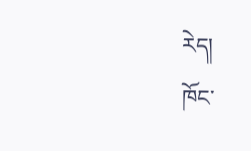རེད།
ཁོང་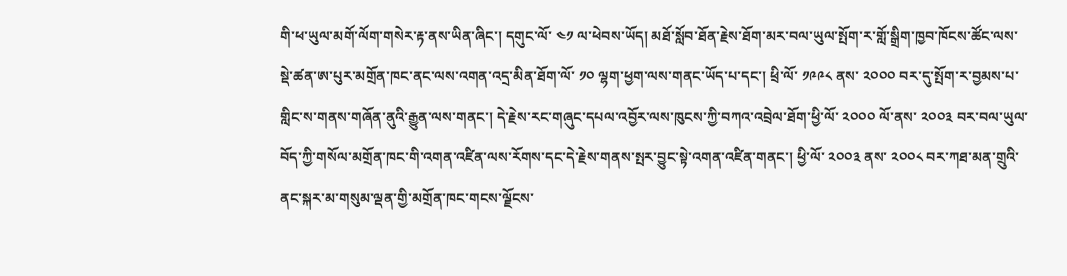གི་ཕ་ཡུལ་མགོ་ལོག་གསེར་རྟ་ནས་ཡིན་ཞིང་། དགུང་ལོ་ ༤༡ ལ་ཕེབས་ཡོད། མཐོ་སློབ་ཐོན་རྗེས་ཐོག་མར་བལ་ཡུལ་སྤོག་ར་གློ་སྒྲིག་ཁྱབ་ཁོངས་ཚོང་ལས་སྡེ་ཚན་ཨ་པུར་མགྲོན་ཁང་ནང་ལས་འགན་འདྲ་མིན་ཐོག་ལོ་ ༡༠ ལྷག་ཕྱག་ལས་གནང་ཡོད་པ་དང་། ཕྲི་ལོ་ ༡༩༩༨ ནས་ ༢༠༠༠ བར་དུ་སྤོག་ར་བྱམས་པ་གླིང་ས་གནས་གཞོན་ནུའི་རྒྱུན་ལས་གནང་། དེ་རྗེས་རང་གཞུང་དཔལ་འབྱོར་ལས་ཁུངས་ཀྱི་བཀའ་འབྲེལ་ཐོག་ཕྱི་ལོ་ ༢༠༠༠ ལོ་ནས་ ༢༠༠༣ བར་བལ་ཡུལ་བོད་ཀྱི་གསོལ་མགྲོན་ཁང་གི་འགན་འཛིན་ལས་རོགས་དང་དེ་རྗེས་གནས་སྤར་བྱུང་སྟེ་འགན་འཛིན་གནང་། ཕྱི་ལོ་ ༢༠༠༣ ནས་ ༢༠༠༨ བར་ཀཐ་མན་གྲུའི་ནང་སྐར་མ་གསུམ་ལྡན་གྱི་མགྲོན་ཁང་གངས་ལྗོངས་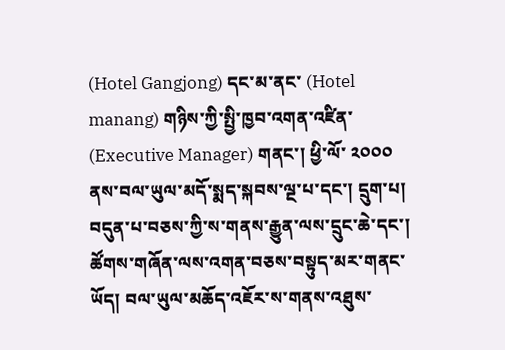(Hotel Gangjong) དང་མ་ནང་ (Hotel manang) གཉིས་ཀྱི་སྤྱི་ཁྱབ་འགན་འཛིན་ (Executive Manager) གནང་། ཕྱི་ལོ་ ༢༠༠༠ ནས་བལ་ཡུལ་མདོ་སྨད་སྐབས་ལྔ་པ་དང་། དྲུག་པ། བདུན་པ་བཅས་ཀྱི་ས་གནས་རྒྱུན་ལས་དྲུང་ཆེ་དང་། ཚོགས་གཞོན་ལས་འགན་བཅས་བསྟུད་མར་གནང་ཡོད། བལ་ཡུལ་མཆོད་འཇོར་ས་གནས་འཐུས་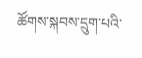ཚོགས་སྐབས་དྲུག་པའི་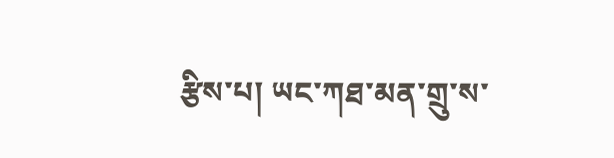རྩིས་པ། ཡང་ཀཐ་མན་གྲུ་ས་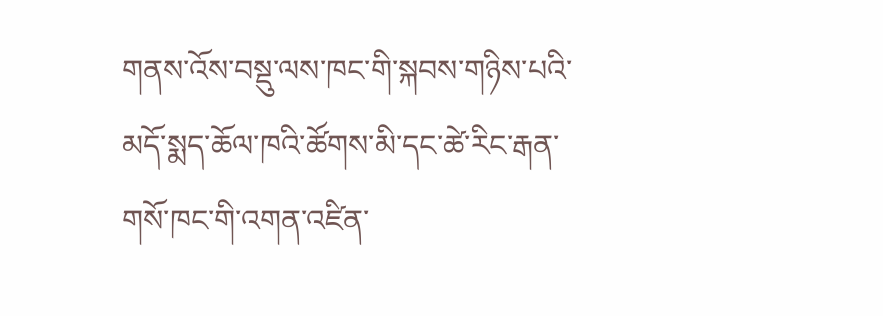གནས་འོས་བསྡུ་ལས་ཁང་གི་སྐབས་གཉིས་པའི་མདོ་སྨད་ཆོལ་ཁའི་ཚོགས་མི་དང་ཚེ་རིང་རྒན་གསོ་ཁང་གི་འགན་འཛིན་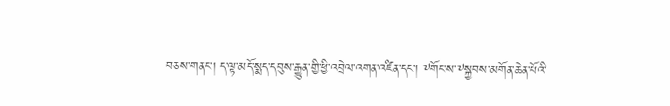བཅས་གནང་། ད་ལྟ་མདོ་སྨད་དབུས་རྒྱུན་གྱི་ཕྱི་འབྲེལ་འགན་འཛིན་དང་། ༸གོང་ས་༸སྐྱབས་མགོན་ཆེན་པོའི་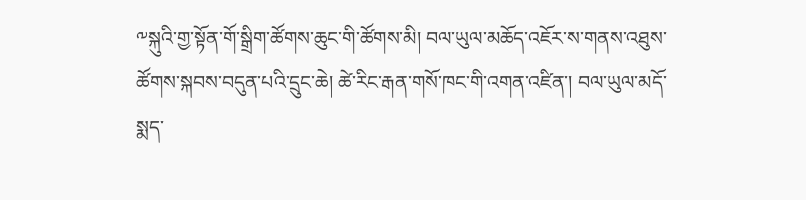༸སྐུའི་གྱ་སྟོན་གོ་སྒྲིག་ཚོགས་ཆུང་གི་ཚོགས་མི། བལ་ཡུལ་མཆོད་འཇོར་ས་གནས་འཐུས་ཚོགས་སྐབས་བདུན་པའི་དྲུང་ཆེ། ཚེ་རིང་རྒན་གསོ་ཁང་གི་འགན་འཛིན་། བལ་ཡུལ་མདོ་སྨད་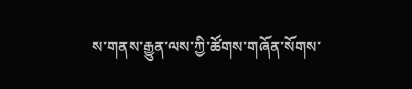ས་གནས་རྒྱུན་ལས་ཀྱི་ཚོགས་གཞོན་སོགས་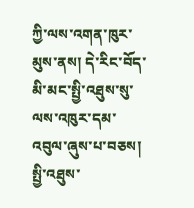ཀྱི་ལས་འགན་ཁུར་མུས་ནས། དེ་རིང་བོད་མི་མང་སྤྱི་འཐུས་སུ་ལས་འཁུར་དམ་འབུལ་ཞུས་པ་བཅས། སྤྱི་འཐུས་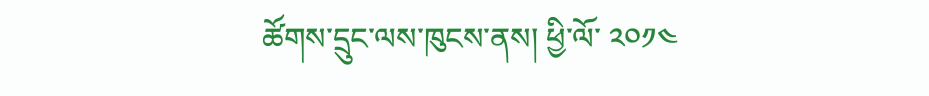ཚོགས་དྲུང་ལས་ཁུངས་ནས། ཕྱི་ལོ་ ༢༠༡༤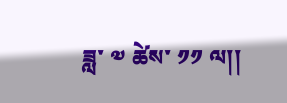ཟླ་ ༧ ཚེས་ ༡༡ ལ།།